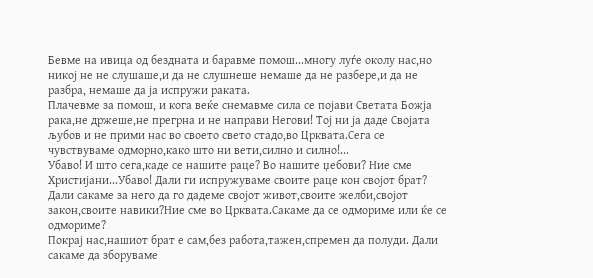Бевме на ивица од бездната и баравме помош...многу луѓе околу нас,но никој не не слушаше,и да не слушнеше немаше да не разбере,и да не разбра, немаше да ја испружи раката.
Плачевме за помош, и кога веќе снемавме сила се појави Светата Божја рака,не држеше,не прегрна и не направи Негови! Тој ни ја даде Својата љубов и не прими нас во своето свето стадо,во Црквата.Сега се чувствуваме одморно,како што ни вети,силно и силно!...
Убаво! И што сега,каде се нашите раце? Во нашите џебови? Ние сме Христијани...Убаво! Дали ги испружуваме своите раце кон својот брат?
Дали сакаме за него да го дадеме својот живот,своите желби,својот закон,своите навики?Ние сме во Црквата.Сакаме да се одмориме или ќе се одмориме?
Покрај нас,нашиот брат е сам,без работа,тажен,спремен да полуди. Дали сакаме да зборуваме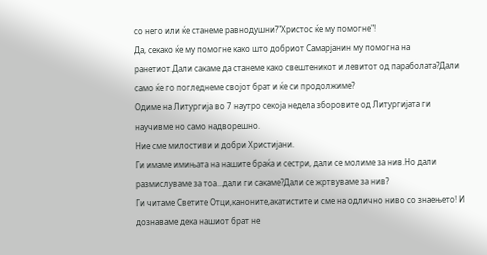со него или ќе станеме равнодушни?"Христос ќе му помогне"!
Да, секако ќе му помогне како што добриот Самарјанин му помогна на ранетиот.Дали сакаме да станеме како свештеникот и левитот од параболата?Дали само ќе го погледнеме својот брат и ќе си продолжиме?
Одиме на Литургија во 7 наутро секоја недела зборовите од Литургијата ги научивме но само надворешно.
Ние сме милостиви и добри Христијани.
Ги имаме имињата на нашите браќа и сестри, дали се молиме за нив.Но дали размислуваме за тоа...дали ги сакаме?Дали се жртвуваме за нив?
Ги читаме Светите Отци,каноните,акатистите и сме на одлично ниво со знаењето! И дознаваме дека нашиот брат не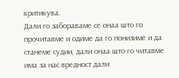критикува.
Дали го забораваме се онаа што го прочитавме и одиме да го понизиме и да станеме судии, дали онаа што го читавме има за нас вредност дали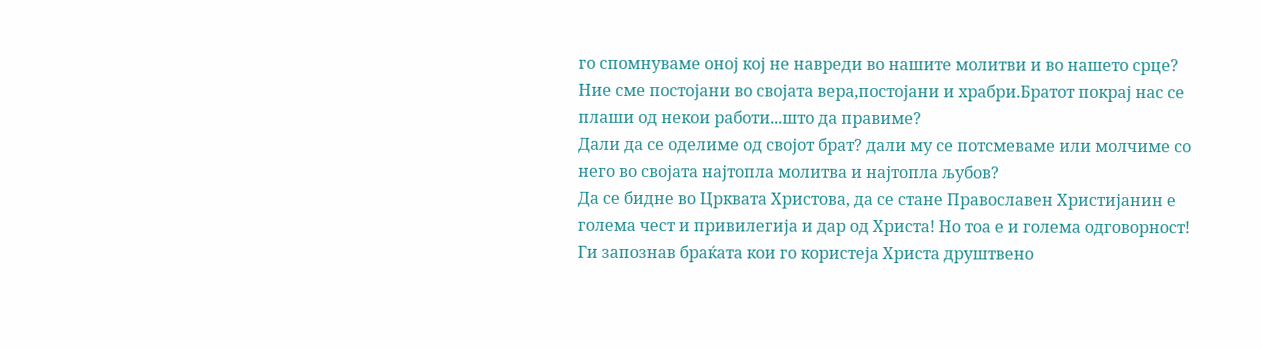го спомнуваме оној кој не навреди во нашите молитви и во нашето срце?
Ние сме постојани во својата вера,постојани и храбри.Братот покрај нас се плаши од некои работи...што да правиме?
Дали да се оделиме од својот брат? дали му се потсмеваме или молчиме со него во својата најтопла молитва и најтопла љубов?
Да се бидне во Црквата Христова, да се стане Православен Христијанин е голема чест и привилегија и дар од Христа! Но тоа е и голема одговорност!
Ги запознав браќата кои го користеја Христа друштвено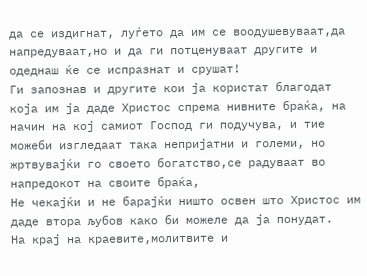да се издигнат, луѓето да им се воодушевуваат,да напредуваат,но и да ги потценуваат другите и одеднаш ќе се испразнат и срушат!
Ги запознав и другите кои ја користат благодат која им ја даде Христос спрема нивните браќа, на начин на кој самиот Господ ги подучува, и тие можеби изгледаат така непријатни и големи, но жртвувајќи го своето богатство,се радуваат во напредокот на своите браќа,
Не чекајќи и не барајќи ништо освен што Христос им даде втора љубов како би можеле да ја понудат.
На крај на краевите,молитвите и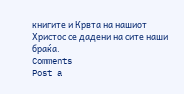книгите и Крвта на нашиот Христос се дадени на сите наши браќа.
Comments
Post a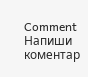Comment
Напиши коментар